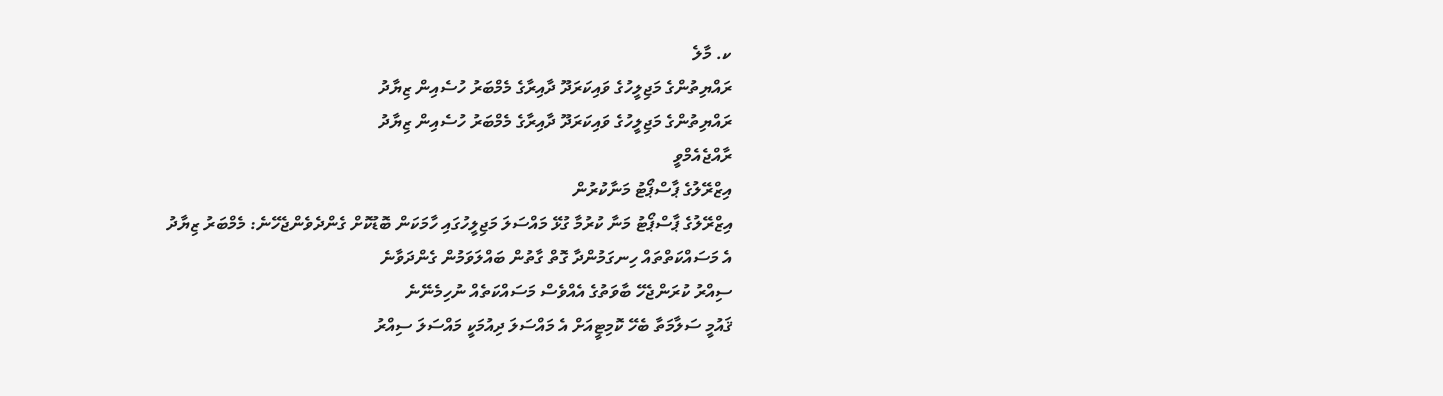ކ. މާލެ
ރައްޔިތުންގެ މަޖިލީހުގެ ވައިކަރަދޫ ދާއިރާގެ މެމްބަރު ހުސެއިން ޒިޔާދު
ރައްޔިތުންގެ މަޖިލީހުގެ ވައިކަރަދޫ ދާއިރާގެ މެމްބަރު ހުސެއިން ޒިޔާދު
ރާއްޖެއެމްވީ
އިޒްރޭލުގެ ޕާސްޕޯޓު މަނާކުރުން
އިޒްރޭލުގެ ޕާސްޕޯޓު މަނާ ކުރުމާ ގުޅޭ މައްސަލަ މަޖިލީހުގައި ހާމަކަން ބޮޑުކޮށް ގެންދެވެންޖެހޭނެ: މެމްބަރު ޒިޔާދު
އެ މަސައްކަތްތައް ހިނގަމުންދާ ގޮތް ގާތުން ބައްލަވަމުން ގެންދަވާނެ
ސިއްރު ކުރަންޖެހޭ ބާވަތުގެ އެއްވެސް މަސައްކަތެއް ނުހިމެނޭނެ
ޤައުމީ ސަލާމަތާ ބެހޭ ކޮމިޓީއަށް އެ މައްސަލަ ދިއުމަކީ މައްސަލަ ސިއްރު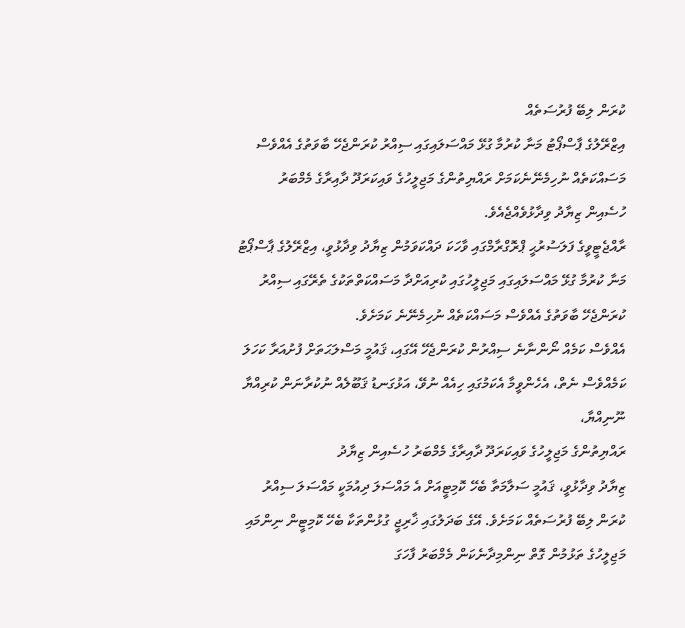ކުރަން ލިބޭ ފުރުސަތެއް
އިޒްރޭލުގެ ޕާސްޕޯޓު މަނާ ކުރުމާ ގުޅޭ މައްސަލައިގައި ސިއްރު ކުރަންޖެހޭ ބާވަތުގެ އެއްވެސް މަސައްކަތެއް ނުހިމެނޭނެކަމަށް ރައްޔިތުންގެ މަޖިލީހުގެ ވައިކަރަދޫ ދާއިރާގެ މެމްބަރު ހުސެއިން ޒިޔާދު ވިދާޅުވެއްޖެއެވެ.
ރާއްޖެޓީވީގެ ފަލަސުރުޙީ ޕްރޮގްރާމްގައި ވާހަކަ ދައްކަވަމުން ޒިޔާދު ވިދާޅުވީ، އިޒްރޭލުގެ ޕާސްޕޯޓު މަނާ ކުރުމާ ގުޅޭ މައްސަލައިގައި މަޖިލީހުގައި ކުރިއަށްދާ މަސައްކަތްތަކުގެ ތެރޭގައި ސިއްރު ކުރަންޖެހޭ ބާވަތުގެ އެއްވެސް މަސައްކަތެއް ނުހިމެނޭނެ ކަމަށެވެ.
އެއްވެސް ކަމެއް ނޯންނާނެ ސިއްރުން ކުރަންޖެހޭ އޭގައި، ޤައުމީ މަސްލަޙަތަށް ފުށުއަރާ ކަހަލަ ކަމެއްވެސް ނެތް، އެހެންވީމާ އެކަމުގައި ހިއެއް ނުވޭ، އަޅުގަނޑު ޤަބޫލެއް ނުކުރާނަން ކުރިއްޔާ ނޫނިއްޔާ،
ރައްޔިތުންގެ މަޖިލީހުގެ ވައިކަރަދޫ ދާއިރާގެ މެމްބަރު ހުސެއިން ޒިޔާދު
ޒިޔާދު ވިދާޅުވީ، ޤައުމީ ސަލާމަތާ ބެހޭ ކޮމިޓީއަށް އެ މައްސަލަ ދިއުމަކީ މައްސަލަ ސިއްރު ކުރަން ލިބޭ ފުރުސަތެއް ކަމަށެވެ. އޭގެ ބަދަލުގައި ޚާރިޖީ ގުޅުންތަކާ ބެހޭ ކޮމިޓީން ނިންމައި މަޖިލީހުގެ ތަޅުމުން ގޮތް ނިންމިދާނެކަން މެމްބަރު ފާހަގަ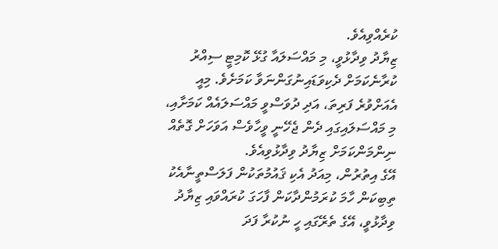ކުރެއްވިއެވެ.
ޒިޔާދު ވިދާޅުވީ، މި މައްސަލައާ ގުޅޭ ކޮމިޓީ ސިއްރު ކުރާނެކަމަށް ދެކިވަޑައިނުގަންނަވާ ކަމަށެވެ. މިއީ އެއަށްވުރެ ފަރިތަ، އަދި ދުވަސްވީ މައްސަލައެއް ކަމަށާއި، މި މައްސަލައިގައި ދެން ޖެހޭނީ ވީހާވެސް އަވަހަށް ގޮތެއް ނިންމަންކަމަށް ޒިޔާދު ވިދާޅުވިއެވެ.
އޭގެ އިތުރުން، މިއަދު އެކި ޤައުމުތަކުން ފަލަސްތީނާއެކު ތިބިކަން ހާމަ ކުރަމުންދާކަން ފާހަގަ ކުރައްވައި ޒިޔާދު ވިދާޅުވީ، އޭގެ ތެރޭގައި ހީ ނުކުރާ ފަދަ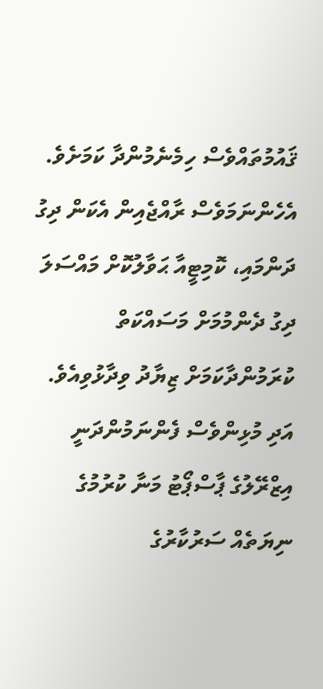ޤައުމުތައްވެސް ހިމެނެމުންދާ ކަމަށެވެ.
އެހެންނަމަވެސް ރާއްޖެއިން އެކަން ދިގު ދަންމައި، ކޮމިޓީއާ ޙަވާލުކޮށް މައްސަލަ ދިގު ދެންމުމަށް މަސައްކަތް ކުރަމުންދާކަމަށް ޒިޔާދު ވިދާޅުވިއެވެ.
އަދި މުޅިންވެސް ފެންނަމުންދަނީ އިޒްރޭލުގެ ޕާސްޕޯޓު މަނާ ކުރުމުގެ ނިޔަތެއް ސަރުކާރުގެ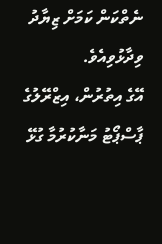ނެތްކަން ކަމަށް ޒިޔާދު ވިދާޅުވިއެވެ.
އޭގެ އިތުރުން، އިޒްރޭލުގެ ޕާސްޕޯޓު މަނާކުރުމާ ގުޅޭ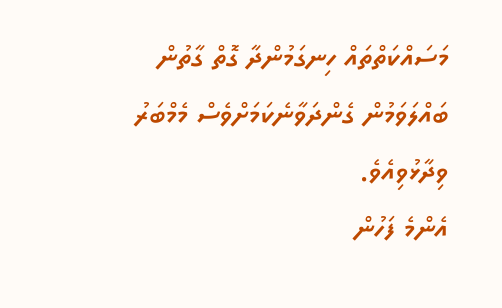މަސައްކަތްތައް ހިނގަމުންދާ ގޮތް ގާތުން ބައްލަވަމުން ގެންދަވާނެކަމަށްވެސް މެމްބަރު ވިދާޅުވިއެވެ.
އެންމެ ފަހުން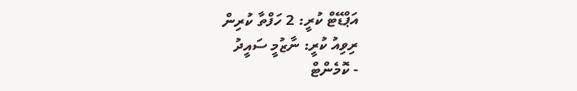އަޕްޑޭޓް ކުރީ: 2 ހަފްތާ ކުރިން
ރިވިއު ކުރީ: ނާޒުމީ ސައީދު
- ކޮމެންޓް